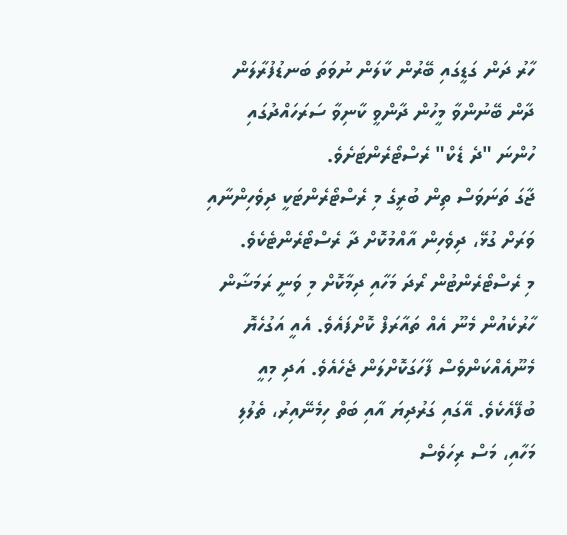ހާރު ދަން ގަޑީގައި ބޭރުން ކާލަން ނުވަތަ ބަނޑުފުރާލަން ދާން ބޭނުންވާ މީހުން ދާންވީ ކާނިވާ ސަރަހައްދުގައި ހުންނަ "ދެ ޑެކް" ރެސްޓޯރެންޓަށެވެ.
ޖާގަ ތަނަވަސް ތިން ބުރީގެ މި ރެސްޓޯރެންޓަކީ ދިވެހިންނާއި ވަރަށް ގުޅޭ، ދިވެހިން އާއްމުކޮށް ދާ ރެސްޓޯރެންޓެކެވެ.
މި ރެސްޓޯރެންޓުން ރޯދަ މަހާއި ދިމާކޮށް މި ވަނީ ރަމަޟާން ހާރުކެއުން މެނޫ އެއް ތައާރަފް ކޮށްފައެވެ. އެއީ އަގުހެޔޮ މެނޫއެއްކަންވެސް ފާހަގަކޮށްލަން ޖެހެއެވެ. އަދި މިއީ ބުފޭއެކެވެ. އޭގައި ގަރުދިޔަ އާއި ބަތް ހިމެނޭއިރު، ތެލުލި މަހާއި، މަސް ރިހަވެސް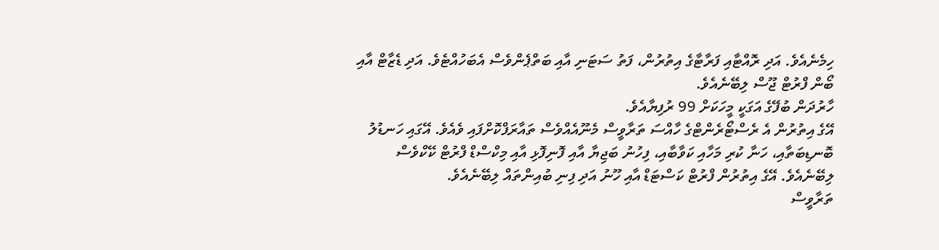ހިމެނެއެވެ. އަދި ރޮއްޓާއި ފަރާޓާގެ އިތުރުން، ފަތު ސަޓަނި އާއި ބަތްޕެންވެސް އެބަހުއްޓެވެ. އަދި ޑެޒާޓް އާއި ބޯން ފްރުޓް ޖޫސް ލިބޭނެއެވެ.
ހާރުދަން ބުފޭގެ އަގަކީ މީހަކަށް 99 ރުފިޔާއެވެ.
އޭގެ އިތުރުން އެ ރެސްޓޯރެންޓްގެ ހާއްސަ ތަރާވީސް މެނޫއެއްވެސް ތައާރަފްކޮށްފައި ވެއެވެ. އޭގައި ހަނޑުލު ބޮނޑިބަތާއި، ހަނާ ކުރި މަހާއި ކަވާބާއި، ފިހުނު ބަޖިޔާ އާއި ފޮނިފޮޅި އާއި މިކްސްޑް ފްރުޓް ކޭކްވެސް ލިބޭނެއެވެ. އޭގެ އިތުރުން ފްރުޓް ކަސްޓަޑް އާއި ހޫނު އަދި ފިނި ބުއިންތައް ލިބޭނެއެވެ.
ތަރާވީސް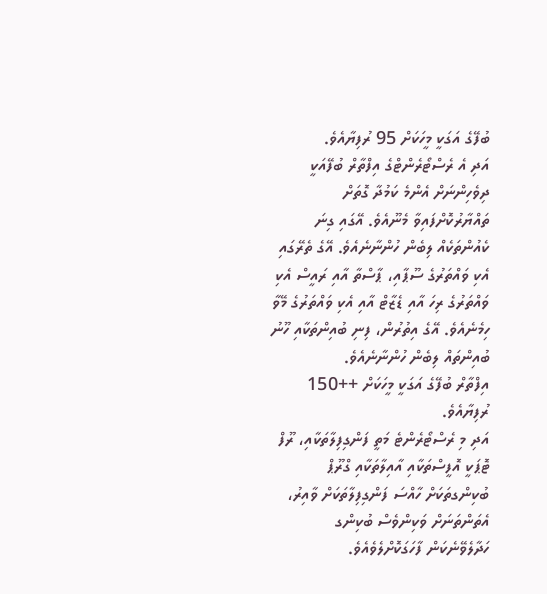ބުފޭގެ އަގަކީ މީހަކަށް 95 ރުފިޔާއެވެ.
އަދި އެ ރެސްޓޯރެންޓްގެ އިފްތާރް ބުފޭއަކީ ދިވެހިންނަށް އެންމެ ކަމުދާ ގޮތަށް ތައްޔާރުކޮށްފައިވާ މެނޫއެވެ. އޭގައި ގިނަ ކެއުންތަކެއް ލިބެން ހުންނާނެއެވެ. އޭގެ ތެރޭގައި އެކި ވައްތަރުގެ ސޫޕާއި، ޕާސްތާ އާއި ރައީސް އެކި ވައްތަރުގެ ރިހަ އާއި ޑެޒާޓް އާއި އެކި ވައްތަރުގެ މޭވާ ހިމެނެއެވެ. އޭގެ އިތުރުން، ފިނި ބުއިންތަކާއި ހޫނު ބުއިންތައް ލިބެން ހުންނާނެއެވެ.
އިފްތާރް ބުފޭގެ އަގަކީ މީހަކަށް ++150 ރުފިޔާއެވެ.
އަދި މި ރެސްޓޯރެންޓެ މަތީ ފަންގިފިލާތަކާއި، ރޫފް ޓޮޕަކީ އޮފީސްތަކާއި އާއިލާތަކާއި ގްރޫޕް ބުކިންގތަކަށް ހާއްސަ ފަންގިފިލާތަކަށް ވާއިރު، އެތަންތަނަށް ވަކިންވެސް ބުކިންގ ހަދާލެވޭނެކަން ފާހަގަކޮށްލެވެއެވެ.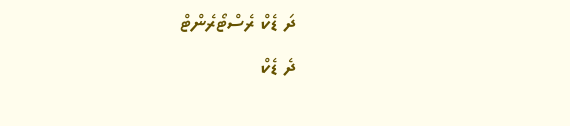ދަ ޑެކް ރެސްޓޯރެންޓް
ދެ ޑެކް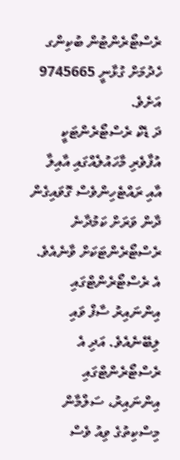ރެސްޓޯރެންޓުން ބުކިންގ ހެދުމަށް ގުޅާނީ 9745665 އަށެވެ.
ދަ ޑެކް ރެސްޓޯރެންޓަކީ އުފާވެރި މާހައުލެއްގައި އާއިލާ އާއި ރައްޓެހިންވެސް ގޮވައިގެން ދާން ވަރަށް ކަމުދާނެ ރެސްޓޯރެންޓަކަށް ވާނެއެވެ. އެ ރެސްޓޯރެންޓްގައި އިންނައިރު ސާފް ވައި ލިބޭނެއެވެ. އަދި އެ ރެސްޓޯރެންޓްގައި އިންނައިރު، ސަލްމާން މިސްކިތުގެ ވިއު ވެސް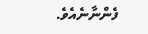ފެންނާނެއެވެ.